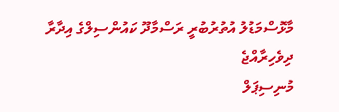މާޅޮސްމަޑުލު އުތުރުބުރީ ރަސްމާދޫ ކައުންސިލްގެ އިދާރާ
ދިވެހިރާއްޖެ
މުނިސިޕަލް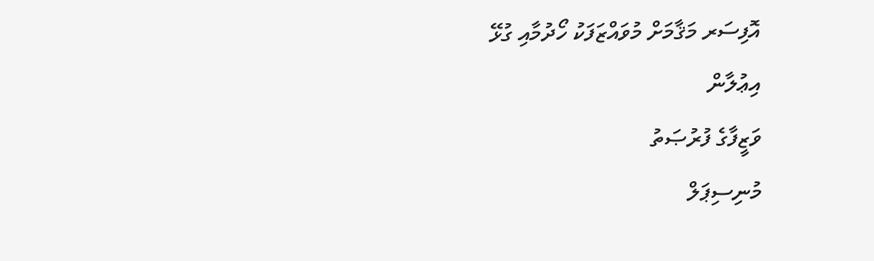އޮފިސަރ މަޤާމަށް މުވައްޒަފަކު ހޯދުމާއި ގުޅޭ
އިޢުލާން
ވަޒީފާގެ ފުރުޞަތު
މުނިސިޕަލް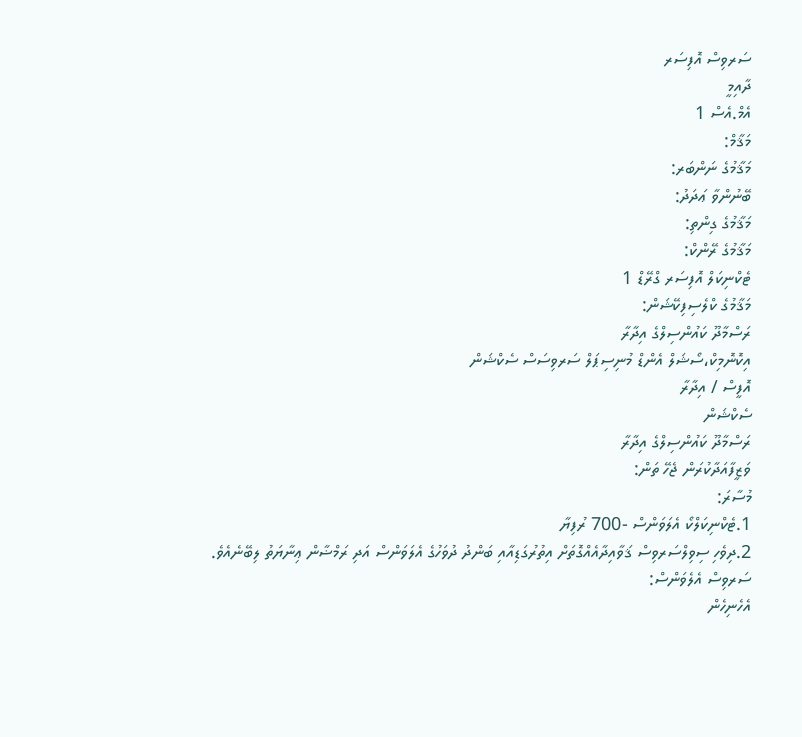ސަރވިސް އޮފިސަރ
ދާއިމީ
އެމް.އެސް 1
މަޤާމް:
މަޤާމުގެ ނަންބަރ:
ބޭނުންވާ ޢަދަދު:
މަޤާމުގެ ގިންތި:
މަޤާމުގެ ރޭންކް:
ޓެކްނިކަލް އޮފިސަރ ގްރޭޑް 1
މަޤާމުގެ ކްލެސިފިކޭޝަން:
ރަސްމާދޫ ކައުންސިލްގެ އިދާރާ
އިކޮނޮމިކް،ސޯޝަލް އެންޑް މުނިސިޕަލް ސަރވިސަސް ސެކްޝަން
އޮފީސް / އިދާރާ
ސެކްޝަން
ރަސްމާދޫ ކައުންސިލްގެ އިދާރާ
ވަޒީފާއަދާކުރަން ޖެހޭ ތަން:
މުސާރަ:
1.ޓެކްނިކަލްކޯ އެލަވަންސް -700 ރުފިޔާ
2.ދިވެހި ސިވިލްސަރވިސް ޤަވާއިދާއެއްގޮތަށް އިތުރުގަޑިއާއި ބަންދު ދުވަހުގެ އެލަވަންސް އަދި ރަމްޟާން ޢިނާޔަތު ލިބޭނެއެވެ.
ސަރވިސް އެލެވަންސް:
އެހެނިހެން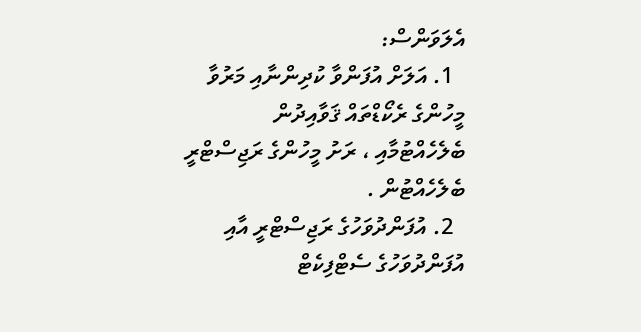އެލަވަންސް:
  1. އަލަށް އުފަންވާ ކުދިންނާއި މަރުވާ މީހުންގެ ރެކޯޑްތައް ޤަވާއިދުން ބެލެހެއްޓުމާއި ، ރަށު މީހުންގެ ރަޖިސްޓްރީ ބެލެހެއްޓުން .
  2. އުފަންދުވަހުގެ ރަޖިސްޓްރީ އާއި އުފަންދުވަހުގެ ސެޓްފިކެޓް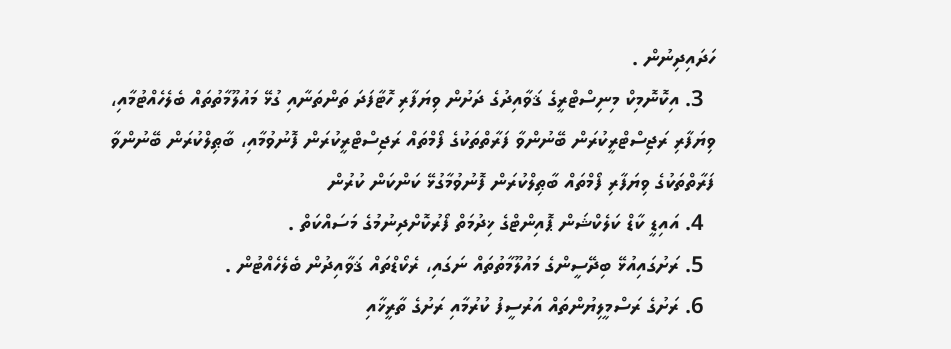ހަދައިދިނުން .
  3. އިކޮނޮމިކް މިނިސްޓްރީގެ ޤަވާއިދުގެ ދަށުން ވިޔަފާރި ހޮޓާފަދަ ތަންތަނާއި ގުޅޭ މައުލޫމާތުތައް ބެލެހެއްޓުމާއި، ވިޔަފާރި ރަޖިސްޓްރީކުރަން ބޭނުންވާ ފަރާތްތަކުގެ ފޯމްތައް ރަޖިސްޓްރީކުރަން ފޮނުވުމާއި، ބާޠިލްކުރަން ބޭނުންވާ ފަރާތްތަކުގެ ވިޔަފާރި ފޯމްތައް ބާޠިލްކުރަން ފޮނުވުމާގުޅޭ ކަންކަން ކުރުން
  4. އައިޑީ ކާޑް ކަލެކްޝަން ޕޮއިންޓްގެ ޚިދުމަތް ފޯރުކޮށްދިނުމުގެ މަސައްކަތް .
  5. ރަށުގައިއުޅޭ ބިދޭސީންގެ މައުލޫމާތުތައް ނަގައި، ރެކޯޑްތައް ޤަވާއިދުން ބެލެހެއްޓުން .
  6. ރަށުގެ ރަސްމީލިޔުންތައް އަރުސީފު ކުރުމާއި ރަށުގެ ތާރީޚާއި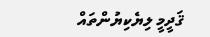ޤަދީމީ ލިޔެކިޔުންތައް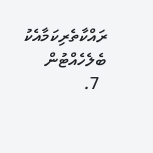ރައްކާތެރިކަމާއެކު ބެލެހެއްޓުން
  7.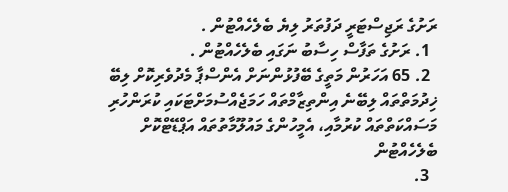ރަށުގެ ރަޖިސްޓަރީ ދަފުތަރު ލިޔެ ބެލެހެއްޓުން .
  1. ރަށުގެ ތަފާސް ހިސާބު ނަގައި ބެލެހެއްޓުން .
  2. 65 އަހަރުން މަތީގެ ބޭފުޅުންނަށް އެންސްޕާ މެދުވެރިކޮށް ލިބޭ ޚިދުމަތްތައް ލިބޭނެ އިންތިޒާމްތައް ހަމަޖެއްސުމަށްޓަކައި ކުރަންހުރި  މަސައްކަތްތައް ކުރުމާއި، އެމީހުންގެ މައުލޫމާތުތައް އަޕްޑޭޓްކޮށް ބެލެހެއްޓުން
  3.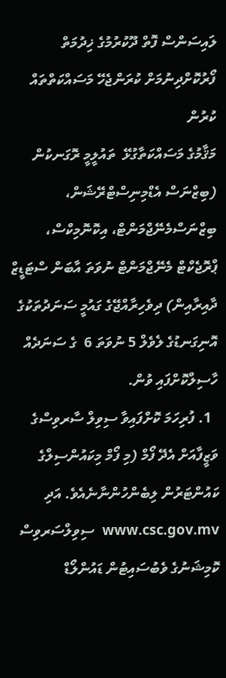ލައިސަންސް ފޮތް ދޫކުރުމުގެ ޚިދުމަތް ފޯރުކޮށްދިނުމަށް ކުރަންޖެހޭ މަސައްކަތްތައް ކުރުން
މަޤާމުގެ މަސައްކަތާގުޅޭ  ތައުލީމީ ރޮގަނކުން (ބިޒްނަސް އެޑްމިނިސްޓްރޭޝަން، ބިޒްނަސްމެނޭޖްމަންޓް، އިކޮނޮމިކްސް، ޕްރޮޖެކްޓް މެނޭޖްމަންޓް ނުވަތަ އާބަން ސްޓަޑީޒް ދާއިރާއިން) ދިވެހިރާއްޖޭގެ ގައުމީ ސަނަދުތަކުގެ އޮނިގަނޑުގެ ލެވެލް 5 ނުވަތަ 6  ގެ ސަނަދެއް ހާސިލްކޮށްފައި ވުން.
  1. ފުރިހަމަ ކޮށްފައިވާ ސިވިލް ސާރވިސްގެ ވަޒީފާއަށް އެދޭ ފޯމް (މި ފޯމް މިކައުންސިލްގެ ކައުންޓަރުން ލިބެންހުންނާނެއެވެ. އަދި www.csc.gov.mv  ސިވިލްސަރވިސް ކޮމިޝަނުގެ ވެބުސައިޓުން ޑައުންލޯޑް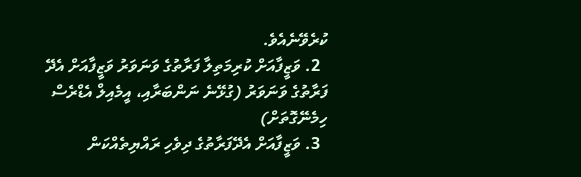ކުރެވޭނެއެވެ.
  2. ވަޒީފާއަށް ކުރިމަތިލާ ފަރާތުގެ ވަނަވަރު ވަޒީފާއަށް އެދޭ ފަރާތުގެ ވަނަވަރު (ގުޅޭނެ ނަންބަރާއި، އީމެއިލް އެޑްރެސް ހިމެނޭގޮތަށް)
  3. ވަޒީފާއަށް އެދޭފަރާތުގެ ދިވެހި ރައްޔިތެއްކަން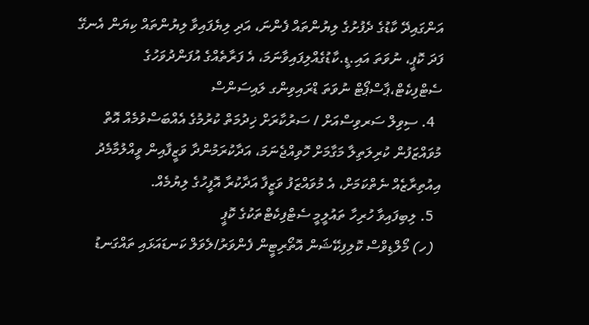އަންގައިދޭ ކާޑުގެ ދެފުށުގެ ލިޔުންތައް ފެންނަ، އަދި ލިޔެފައިވާ ލިޔުންތައް ކިޔަން އެނގޭ ފަދަ ކޮޕީ، ނުވަތަ އައި.ޑީ.ކާޑުގެއްލިފައިވާނަމަ، އެ ފަރާތެއްގެ އުފަންދުވަހުގެ ސެޓްފިކެޓް،ޕާސްޕޯޓް ނުވަތަ ޑްރައިވިންގ ލައިސަންސް
  4. ސިވިލް ސަރވިސްއަށް / ސަރުކާރަށް ޚިދުމަތް ކުރުމުގެ އެއްބަސްވުމެއް އޮތް މުވައްޒަފުން ކުރިލަތިލާ މަގާމަށް ހޮވިއްޖެނަމަ، އަދާކުރަމުންދާ ވަޒީފާއިން ވީއްލުމާމެދު އިއުތިރާޒެއް ނެތްކަމަށް، އެ މުވައްޒަފު ވަޒީފާ އަދާކުރާ އޮފީހުގެ ލިޔުމެއް.
  5. ލިބިފައިވާ ހުރިހާ ތައުލީމީ ސެޓްފިކެޓްތަކުގެ ކޮޕީ
  (ހ) މޯލްޑިވްސް ކޮލިފިކޭޝަން އޮތޯރިޓީން ފެންވަރު/ލެވަލް ކަނޑައަޅައި ތައްގަނޑު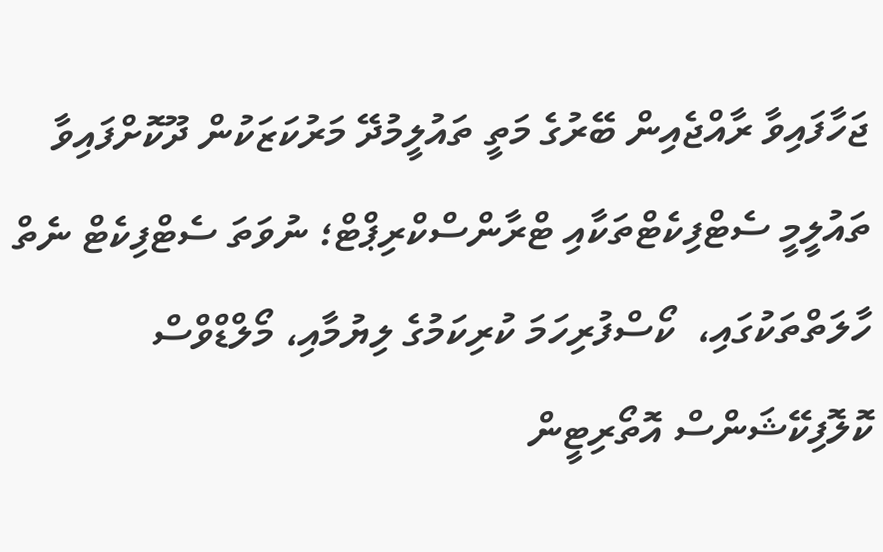ޖަހާފައިވާ ރާއްޖެއިން ބޭރުގެ މަތީ ތައުލީމުދޭ މަރުކަޒަކުން ދޫކޮށްފައިވާ ތައުލީމީ ސެޓްފިކެޓްތަކާއި ޓްރާންސްކްރިޕްޓް؛ ނުވަތަ ސެޓްފިކެޓް ނެތް ހާލަތްތަކުގައި،  ކޯސްފުރިހަމަ ކުރިކަމުގެ ލިޔުމާއި، މޯލްޑްވްސް ކޮލޮފިކޭޝަންސް އޮތޯރިޓީން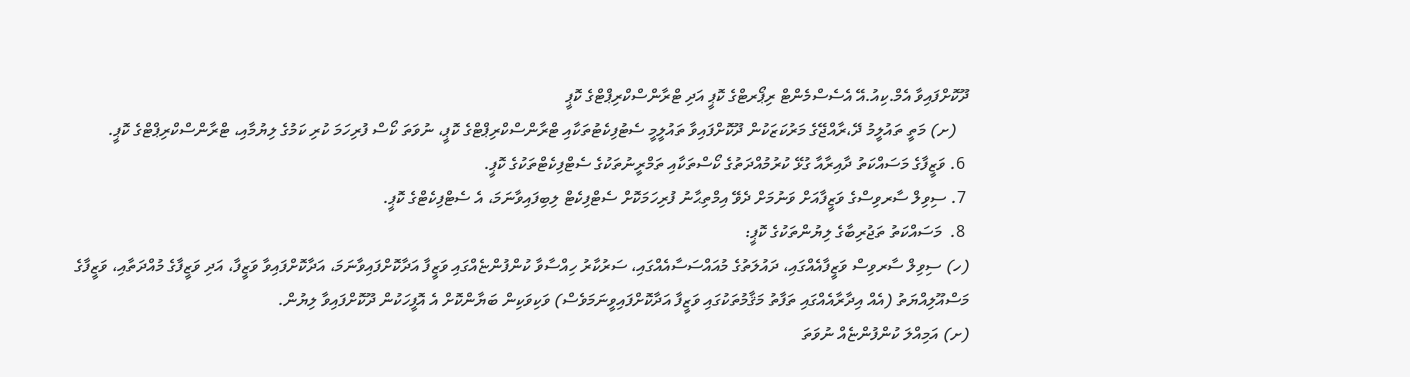ދޫކޮށްފައިވާ އެމް.ކިއު.އޭ އެސެސްމެންޓް ރިޕޯރޓްގެ ކޮޕީ އަދި ޓްރާންސްކްރިޕްޓްގެ ކޮޕީ
   (ށ) މަތީ ތައުލީމު ދޭ،ރާއްޖޭގެ މަރުކަޒަކުން ދޫކޮށްފައިވާ ތައުލީމީ ސެޓުފިކެޓުތަކާއި ޓްރާންސްކްރިޕްޓްގެ ކޮޕީ، ނުވަތަ ކޯސް ފުރިހަމަ ކުރި ކަމުގެ ލިޔުމާއި، ޓްރާންސްކްރިޕްޓްގެ ކޮޕީ.
 6. ވަޒީފާގެ މަސައްކަތު ދާއިރާއާ ގުޅޭ ކުރުމުއްދަތުގެ ކޯސްތަކާއި ތަމްރީނުތަކުގެ ސެޓްފިކެޓްތަކުގެ ކޮޕީ.
 7. ސިވިލް ސާރވިސްގެ ވަޒީފާއަށް ވަނުމަށް ދެވޭ އިމްތިޙާނު ފުރިހަމަކޮށް ސެޓްފިކެޓް ލިބިފައިވާނަމަ، އެ ސެޓްފިކެޓްގެ ކޮޕީ.
 8.  މަސައްކަތު ތަޖުރިބާގެ ލިޔުންތަކުގެ ކޮޕީ:
(ހ) ސިވިލް ސާރވިސް ވަޒީފާއެއްގައި، ދައުލަތުގެ މުއައްސަސާއެއްގައި، ސަރުކާރު ހިއްސާވާ ކުންފުންޏެއްގައި ވަޒީފާ އަދާކޮށްފައިވާނަމަ، އަދާކޮށްފައިވާ ވަޒީފާ، އަދި ވަޒީފާގެ މުއްދަތާއި، ވަޒީފާގެ މަސްއޫލިއްޔަތު (އެއް އިދާރާއެއްގައި ތަފާތު މަޤާމުތަކުގައި ވަޒީފާ އަދާކޮށްފައިވީނަމަވެސް) ވަކިވަކިން ބަޔާންކޮށް އެ އޮފީހަކުން ދޫކޮށްފައިވާ ލިޔުން.
(ށ) އަމިއްލަ ކުންފުންޏެއް ނުވަތަ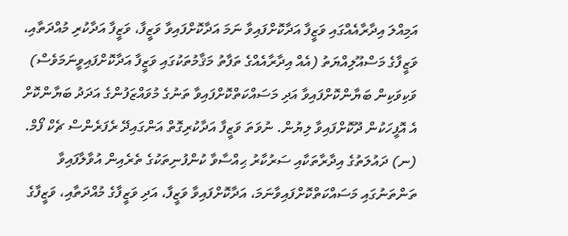އަމިއްލަ އިދާރާއެއްގައި ވަޒީފާ އަދާކޮށްފައިވާ ނަމަ އަދާކޮށްފައިވާ ވަޒީފާ، ވަޒީފާ އަދާކުރި މުއްދަތާއި، ވަޒީފާގެ މަސްއޫލިއްޔަތު (އެއް އިދާރާއެއްގެ ތަފާތު މަޤާމުތަކުގައި ވަޒީފާ އަދާކޮށްފައިވީނަމަވެސް) ވަކިވަކިން ބަޔާންކޮށްފައިވާ އަދި މަސައްކަތްކޮށްފައިވާ ތަނުގެ މުވައްޒަފުންގެ އަދަދު ބަޔާންކޮށް އެ އޮފީހަކުން ދޫކޮށްފައިވާ ލިޔުން. ނުވަތަ ވަޒީފާ އަދާކުރިގޮތް އަންގައިދޭ ރެފަރެންސް ޗެކް ފޯމް.
(ނ) ދައުލަތުގެ އިދާރާތަކާއި ސަރުކާރު ޙިއްސާވާ ކުންފުނިތަކުގެ ތެރެއިން އުވާލާފައިވާ ތަންތަނުގައި މަސައްކަތްކޮށްފައިވާނަމަ، އަދާކޮށްފައިވާ ވަޒީފާ، އަދި ވަޒީފާގެ މުއްދަތާއި، ވަޒީފާގެ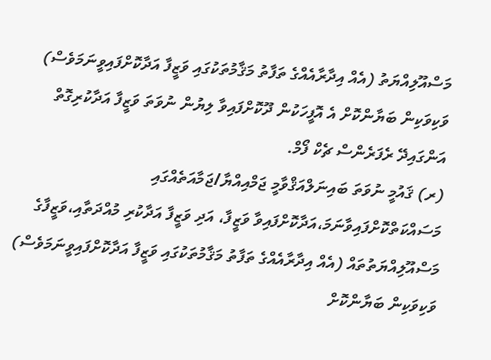މަސްއޫލިއްޔަތު (އެއް އިދާރާއެއްގެ ތަފާތު މަޤާމުތަކުގައި ވަޒީފާ އަދާކޮށްފައިވީނަމަވެސް) ވަކިވަކިން ބަޔާންކޮށް އެ އޮފީހަކުން ދޫކޮށްފައިވާ ލިޔުން ނުވަތަ ވަޒީފާ އަދާކުރިގޮތް އަންގައިދޭ ރެފަރެންސް ޗެކް ފޯމް.
(ރ) ޤައުމީ ނުވަތަ ބައިނަލްއަޤްވާމީ ޖަމްއިއްޔާ/ޖަމާއަތެއްގައި މަސައްކަތްކޮށްފައިވާނަމަ،އަދާކޮށްފައިވާ ވަޒީފާ، އަދި ވަޒީފާ އަދާކުރި މުއްދަތާއި،ވަޒީފާގެ މަސްއޫލިއްޔަތުތައް (އެއް އިދާރާއެއްގެ ތަފާތު މަޤާމުތަކުގައި ވަޒީފާ އަދާކޮށްފައިވީނަމަވެސް) ވަކިވަކިން ބަޔާންކޮށް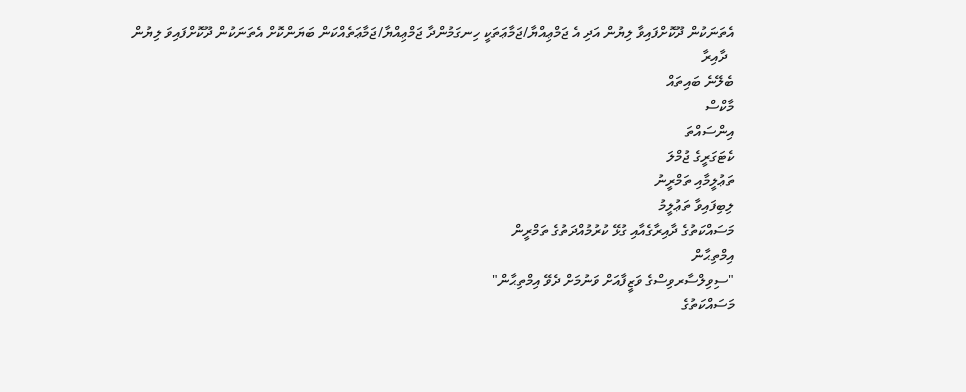އެތަނަކުން ދޫކޮށްފައިވާ ލިޔުން އަދި އެ ޖަމްޢިއްޔާ/ޖަމާޢަތަކީ ހިނގަމުންދާ ޖަމްޢިއްޔާ/ޖަމާޢަތެއްކަން ބަޔަންކޮށް އެތަނަކުން ދޫކޮށްފައިވަ ލިޔުން
  ދާއިރާ
ބެލޭނެ ބައިތައް
މާކްސް
އިންސައްތަ
ކެޓަގަރީގެ ޖުމްލަ
ތަޢުލީމާއި ތަމްރީނު
ލިބިފައިވާ ތަޢުލީމު
މަސައްކަތުގެ ދާއިރާގެއާއި ގުޅޭ ކުރުމުއްދަތުގެ ތަމްރީން
އިމްތިޙާން
"ސިވިލްސާރވިސްގެ ވަޒީފާއަށް ވަނުމަށް ދެވޭ އިމްތިޙާން"
މަސައްކަތުގެ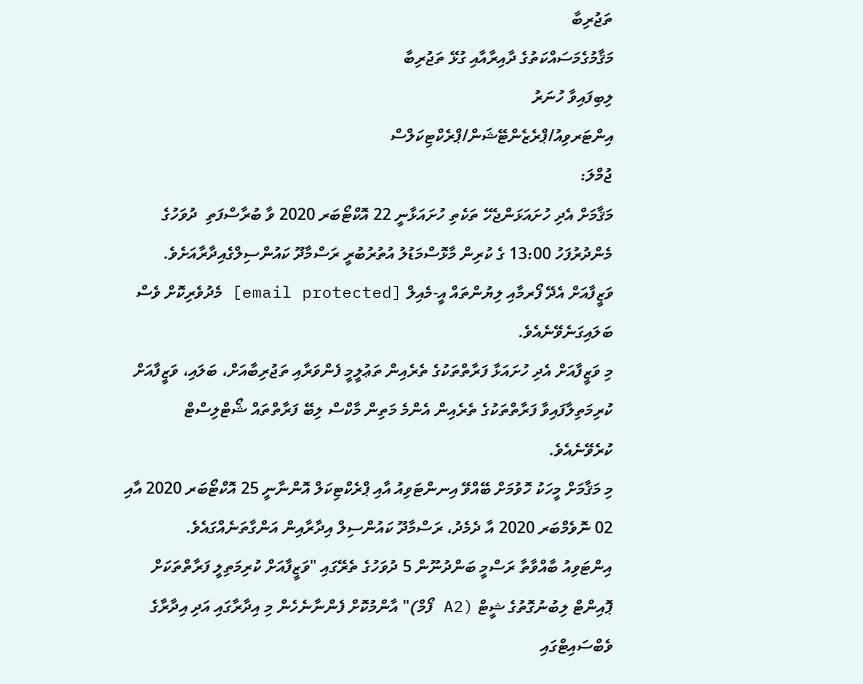ތަޖުރިބާ
މަޤާމުގެމަސައްކަތުގެ ދާއިރާއާއި ގުޅޭ ތަޖުރިބާ
ލިބިފައިވާ ހުނަރު
އިންޓަރވިއު/ޕްރެޒެންޓޭޝަން/ޕްރެކްޓިކަލްސް
ޖުމްލަ:
މަޤާމަށް އެދި ހުށައަޅަންޖެހޭ ތަކެތި ހުށައަޅާނީ 22 އޮކްޓޯބަރ 2020 ވާ ބުރާސްފަތި  ދުވަހުގެ މެންދުރުފަހު 13:00 ގެ ކުރިން މާޅޮސްމަޑުލު އުތުރުބުރީ ރަސްމާދޫ ކައުންސިލްގެއިދާރާއަށެވެ. ވަޒީފާއަށް އެދޭ ފޯރމާއި ލިޔުންތައް އީ-މެއިލް [email protected] މެދުވެރިކޮށް ވެސް ބަލައިގަނެވޭނެއެވެ.
މި ވަޒީފާއަށް އެދި ހުށައަޅާ ފަރާތްތަކުގެ ތެރެއިން ތަޢުލީމީ ފެންވަރާއި ތަޖުރިބާއަށް، ބަލައި، ވަޒީފާއަށް ކުރިމަތިލާފައިވާ ފަރާތްތަކުގެ ތެރެއިން އެންމެ މަތިން މާކްސް ލިބޭ ފަރާތްތައް ޝޯޓްލިސްޓް ކުރެވޭނެއެވެ.
މި މަޤާމަށް މީހަކު ހޮވުމަށް ބޭއްވޭ އިނންޓަވިއު އާއި ޕްރެކްޓިކަލް އޮންނާނީ 25 އޮކްޓޯބަރ 2020 އާއި 02 ނޮވެމްބަރ 2020 އާ ދެމެދު، ރަސްމާދޫ ކައުންސިލް އިދާރާއިން އަންގާތަނެއްގައެވެ.
އިންޓަވިއު ބާއްވާތާ ރަސްމީ ބަންދުނޫން 5 ދުވަހުގެ ތެރޭގައި "ވަޒީފާއަށް ކުރިމަތިލީ ފަރާތްތަކަށް ޕޮއިންޓް ލިބުނުގޮތުގެ ޝީޓް (A2 ފޯމް)" އާންމުކޮށް ފެންނާނެހެން މި އިދާރާގައި އަދި އިދާރާގެ ވެބްސައިޓްގައި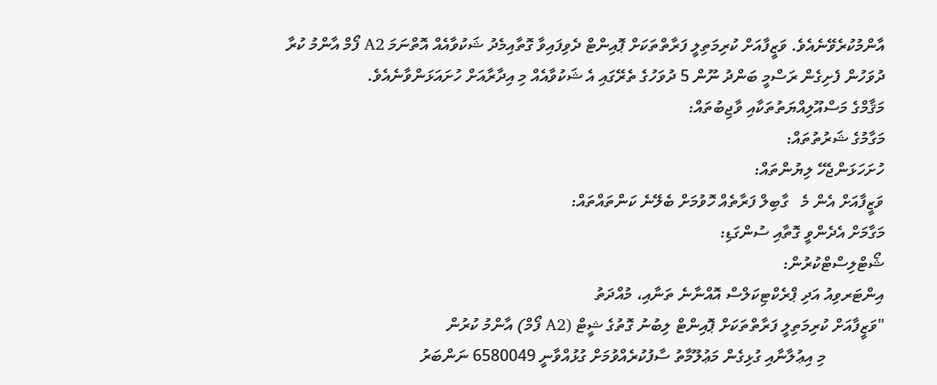އާންމުކުރެވޭނެއެވެ. ވަޒީފާއަށް ކުރިމަތިލީ ފަރާތްތަކަށް ޕޮއިންޓް ދެވިފައިވާ ގޮތާއިމެދު ޝަކުވާއެއް އޮތްނަމަ A2 ފޯމް އާންމު ކުރާ ދުވަހުން ފެށިގެން ރަސްމީ ބަންދު ނޫން 5 ދުވަހުގެ ތެރޭގައި އެ ޝަކުވާއެއް މި އިދާރާއަށް ހުށައަޅަންވާނެއެވެ.
މަޤާމްގެ މަސްއޫލިއްޔަތުތަކާއި ވާޖިބުތައް:
މަގާމުގެ ޝަރުތުތައް:
ހުށަހަޅަންޖެހޭ ލިޔުންތައް:
ވަޒީފާއަށް އެން މެ   ގާބިލް ފަރާތެއް ހޮވުމަށް ބެލޭނެ ކަންތައްތައް:
މަގާމަށް އެދެންވީ ގޮތާއި ސުންގަޑި:
ޝޯޓްލިސްޓްކުރުން:
އިންޓަރވިއު އަދި ޕްރެކްޓިކަލްސް އޮއްނާނެ ތަނާއި، މުއްދަތު
"ވަޒީފާއަށް ކުރިމަތިލީ ފަރާތްތަކަށް ޕޮއިންޓް ލިބުނު ގޮތުގެ ޝީޓް (A2 ފޯމް) އާންމު ކުރުން
              މި އިޢުލާނާއި ގުޅިގެން މަޢުލޫމާތު ސާފުކުރެއްވުމަށް ގުޅުއްވާނީ 6580049 ނަންބަރު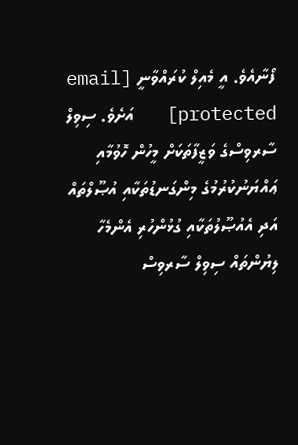ފޯނާއެވެ. އީ މެއިލް ކުރައްވާނީ [email protected]   އަށެވެ. ސިވިލް ސާރވިސްގެ ވަޒީފާތަކަށް މީހުން ހޮވުމާއި ޢައްޔަނުކުރުމުގެ މިންގަނޑުތަކާއި އުޞޫލްތައް އަދި އެއުޞޫލުތަކާއި ގުޅުންހުރި އެންމެހާ ލިޔުންތައް ސިވިލް ސާރވިސް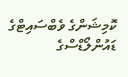ކޮމިޝަންގެ ވެބްސައިޓްގެ ޑައުންލޯޑްސްގެ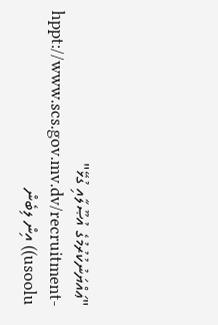"ޢައްޔަނުކުރުމުގެ އުޞޫލާއި ގުޅޭ" hppt://www.scs.gov.mv.dv/recruitment-usoolu)) އިން ލިބެން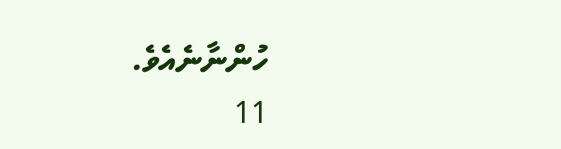ހުންނާނެއެވެ.
11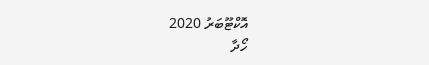އޮކްޓޫބަރު 2020
ހޯދާ